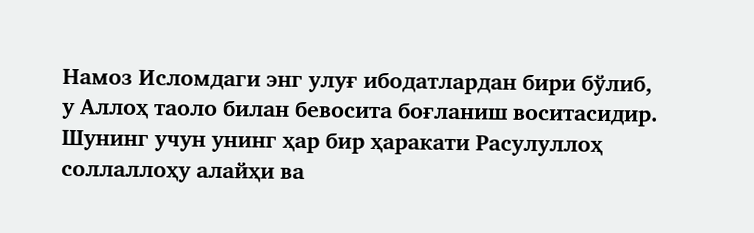Намоз Исломдаги энг улуғ ибодатлардан бири бўлиб, у Аллоҳ таоло билан бевосита боғланиш воситасидир. Шунинг учун унинг ҳар бир ҳаракати Расулуллоҳ соллаллоҳу алайҳи ва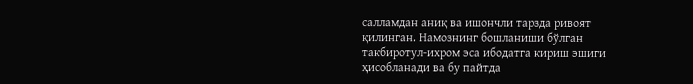салламдан аниқ ва ишончли тарзда ривоят қилинган. Намознинг бошланиши бўлган такбиротул-ихром эса ибодатга кириш эшиги ҳисобланади ва бу пайтда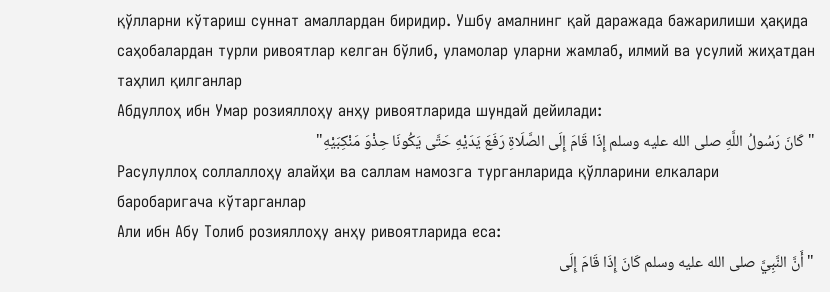қўлларни кўтариш суннат амаллардан биридир. Ушбу амалнинг қай даражада бажарилиши ҳақида саҳобалардан турли ривоятлар келган бўлиб, уламолар уларни жамлаб, илмий ва усулий жиҳатдан таҳлил қилганлар
Абдуллоҳ ибн Умар розияллоҳу анҳу ривоятларида шундай дейилади:
" كَانَ رَسُولُ اللَّهِ صلى الله عليه وسلم إِذَا قَامَ إِلَى الصَّلَاةِ رَفَعَ يَدَيْهِ حَتَّى يَكُونَا حِذْوَ مَنْكِبَيْهِ"
Расулуллоҳ соллаллоҳу алайҳи ва саллам намозга турганларида қўлларини елкалари баробаригача кўтарганлар
Али ибн Абу Толиб розияллоҳу анҳу ривоятларида еса:
" أَنَّ النَّبِيَّ صلى الله عليه وسلم كَانَ إِذَا قَامَ إِلَى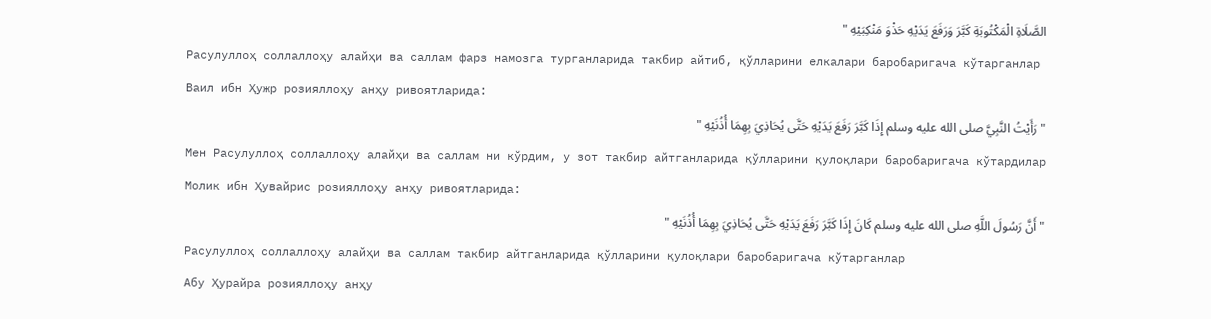الصَّلَاةِ الْمَكْتُوبَةِ كَبَّرَ وَرَفَعَ يَدَيْهِ حَذْوَ مَنْكِبَيْهِ "
Расулуллоҳ соллаллоҳу алайҳи ва саллам фарз намозга турганларида такбир айтиб, қўлларини елкалари баробаригача кўтарганлар
Ваил ибн Ҳужр розияллоҳу анҳу ривоятларида:
" رَأَيْتُ النَّبِيَّ صلى الله عليه وسلم إِذَا كَبَّرَ رَفَعَ يَدَيْهِ حَتَّى يُحَاذِيَ بِهِمَا أُذُنَيْهِ "
Мен Расулуллоҳ соллаллоҳу алайҳи ва саллам ни кўрдим, у зот такбир айтганларида қўлларини қулоқлари баробаригача кўтардилар
Молик ибн Ҳувайрис розияллоҳу анҳу ривоятларида:
" أَنَّ رَسُولَ اللَّهِ صلى الله عليه وسلم كَانَ إِذَا كَبَّرَ رَفَعَ يَدَيْهِ حَتَّى يُحَاذِيَ بِهِمَا أُذُنَيْهِ "
Расулуллоҳ соллаллоҳу алайҳи ва саллам такбир айтганларида қўлларини қулоқлари баробаригача кўтарганлар
Абу Ҳурайра розияллоҳу анҳу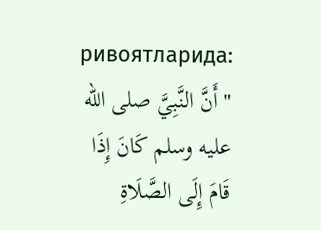ривоятларида:
" أَنَّ النَّبِيَّ صلى الله عليه وسلم كَانَ إِذَا قَامَ إِلَى الصَّلَاةِ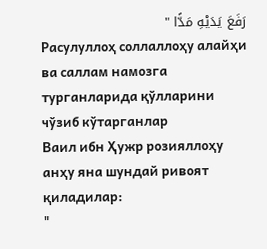رَفَعَ يَدَيْهِ مَدًّا "
Расулуллоҳ соллаллоҳу алайҳи ва саллам намозга турганларида қўлларини чўзиб кўтарганлар
Ваил ибн Ҳужр розияллоҳу анҳу яна шундай ривоят қиладилар:
"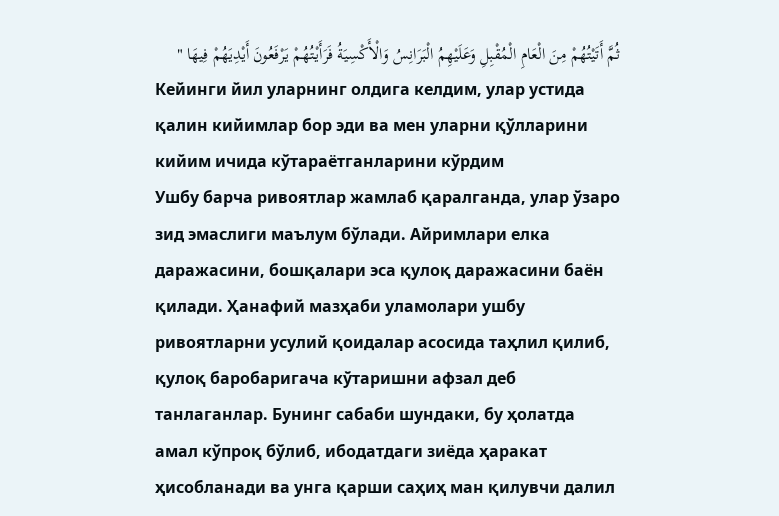ثُمَّ أَتَيْتُهُمْ مِنَ الْعَامِ الْمُقْبِلِ وَعَلَيْهِمُ الْبَرَانِسُ وَالْأَكْسِيَةُ فَرَأَيْتُهُمْ يَرْفَعُونَ أَيْدِيَهُمْ فِيهَا "
Кейинги йил уларнинг олдига келдим, улар устида қалин кийимлар бор эди ва мен уларни қўлларини кийим ичида кўтараётганларини кўрдим
Ушбу барча ривоятлар жамлаб қаралганда, улар ўзаро зид эмаслиги маълум бўлади. Айримлари елка даражасини, бошқалари эса қулоқ даражасини баён қилади. Ҳанафий мазҳаби уламолари ушбу ривоятларни усулий қоидалар асосида таҳлил қилиб, қулоқ баробаригача кўтаришни афзал деб танлаганлар. Бунинг сабаби шундаки, бу ҳолатда амал кўпроқ бўлиб, ибодатдаги зиёда ҳаракат ҳисобланади ва унга қарши саҳиҳ ман қилувчи далил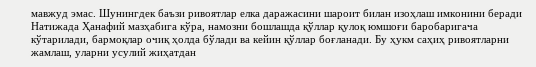мавжуд эмас. Шунингдек баъзи ривоятлар елка даражасини шароит билан изоҳлаш имконини беради
Натижада Ҳанафий мазҳабига кўра, намозни бошлашда қўллар қулоқ юмшоғи баробаригача кўтарилади, бармоқлар очиқ ҳолда бўлади ва кейин қўллар боғланади. Бу ҳукм саҳиҳ ривоятларни жамлаш, уларни усулий жиҳатдан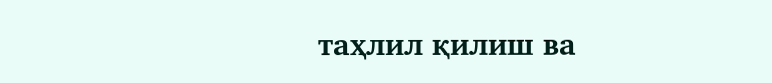таҳлил қилиш ва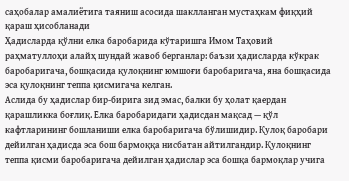саҳобалар амалиётига таяниш асосида шаклланган мустаҳкам фиқҳий қараш ҳисобланади
Ҳадисларда қўлни елка баробарида кўтаришга Имом Таҳовий раҳматуллоҳи алайҳ шундай жавоб берганлар: баъзи ҳадисларда кўкрак баробаригача, бошқасида қулоқнинг юмшоғи баробаригача, яна бошқасида эса қулоқнинг теппа қисмигача келган.
Аслида бу ҳадислар бир-бирига зид эмас, балки бу ҳолат қаердан қарашликка боғлиқ. Елка баробаридаги ҳадисдан мақсад — қўл кафтларининг бошланиши елка баробаригача бўлишидир. Қулоқ баробари дейилган ҳадисда эса бош бармоққа нисбатан айтилгандир. Қулоқнинг теппа қисми баробаригача дейилган ҳадислар эса бошқа бармоқлар учига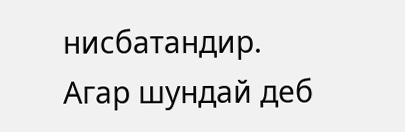нисбатандир.
Агар шундай деб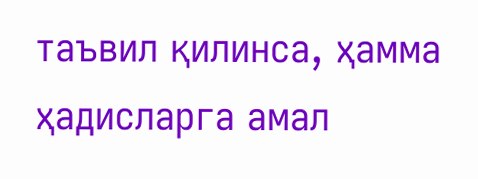таъвил қилинса, ҳамма ҳадисларга амал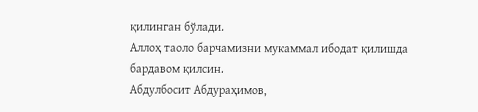қилинган бўлади.
Аллоҳ таоло барчамизни мукаммал ибодат қилишда бардавом қилсин.
Абдулбосит Абдураҳимов,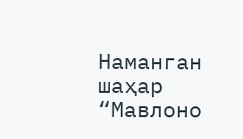Наманган шаҳар “Мавлоно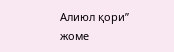Алиюл қори”
жоме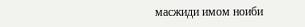масжиди имом ноиби